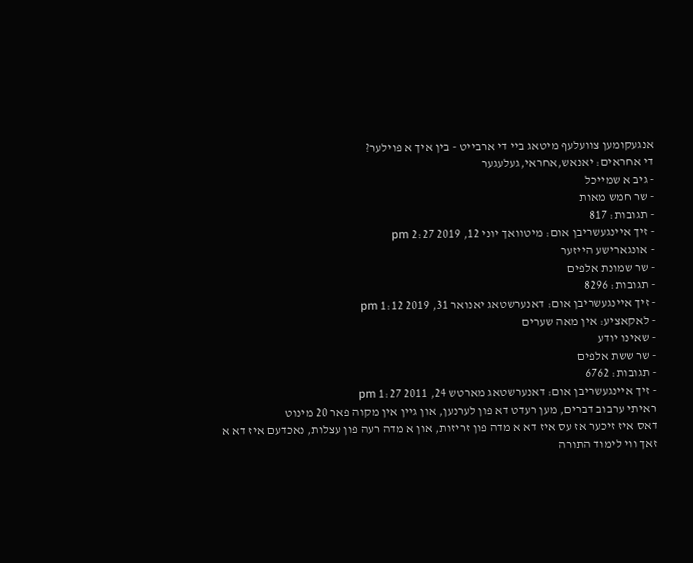אנגעקומען צוועלעף מיטאג ביי די ארבייט - בין איך א פוילער?
די אחראים: יאנאש,אחראי,געלעגער
- גיב א שמייכל
- שר חמש מאות
- תגובות: 817
- זיך איינגעשריבן אום: מיטוואך יוני 12, 2019 2:27 pm
- אונגארישע הייזער
- שר שמונת אלפים
- תגובות: 8296
- זיך איינגעשריבן אום: דאנערשטאג יאנואר 31, 2019 1:12 pm
- לאקאציע: אין מאה שערים
- שאינו יודע
- שר ששת אלפים
- תגובות: 6762
- זיך איינגעשריבן אום: דאנערשטאג מארטש 24, 2011 1:27 pm
ראיתי ערבוב דברים, מען רעדט דא פון לערנען, און גיין אין מקוה פאר 20 מינוט
דאס איז זיכער אז עס איז דא א מדה פון זריזות, און א מדה רעה פון עצלות, נאכדעם איז דא א זאך ווי לימוד התורה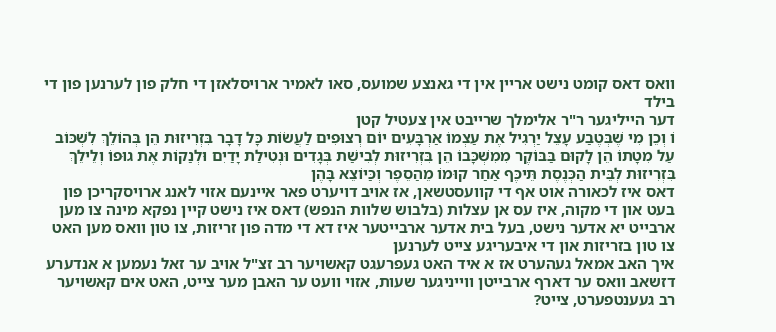וואס דאס קומט נישט אריין אין די גאנצע שמועס, סאו לאמיר ארויסלאזן די חלק פון לערנען פון די בילד
דער הייליגער ר"ר אלימלך שרייבט אין צעטיל קטן
וֹ וְכֵן מִי שֶׁבְּטֶבַע עָצֵל יַרְגִיל אֶת עַצְמוֹ אַרְבָּעִים יוֹם רְצוּפִים לַעֲשׂוֹת כָּל דָבָר בִּזְרִיזוּת הֵן בְּהוֹלֵךְ לִשְׁכּוֹב עַל מִטָתוֹ הֵן לָקוּם בַּבּוֹקֶר מִמִשְׁכָּבוֹ הֵן בִּזְרִיזוּת לְבִישַׁת בְּגָדִים וּנְטִילַת יָדַיִם וּלְנַקוֹת אֶת גוּפוֹ וְלֵילֵךְ בִּזְרִיזוּת לְבֵּית הַכְּנֶסֶת תֵּיכֶּף אַחַר קוּמוֹ מֵהַסֵפֶר וְכַּיוֹצֵא בָּהֶן
דאס איז לכאורה אוט אף די קוועסטשאן, אז אויב דויערט פאר איינעם אזוי לאנג ארויסקריכן פון בעט און די מקוה, איז עס אן עצלות (בלבוש שלוות הנפש) דאס איז נישט קיין נפקא מינה צו מען ארבייט יא אדער נישט, בעל בית אדער ארבייטער איז דא די מדה פון זריזות, צו טון וואס מען האט צו טון בזריזות און די איבעריגע צייט לערנען
איך האב אמאל געהערט אז א איד האט געפרעגט קאשויער רב זצ"ל אויב ער זאל נעמען א אנדערע דזשאב וואס ער דארף ארבייטן ווייניגער שעות, אזוי וועט ער האבן מער צייט, האט אים קאשויער רב געענטפערט, צייט?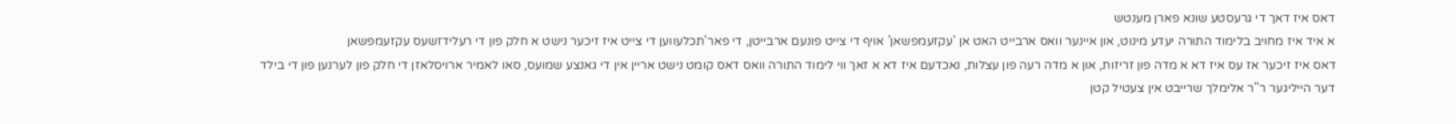דאס איז דאך די גרעסטע שונא פארן מענטש
א איד איז מחויב בלימוד התורה יעדע מינוט, און איינער וואס ארבייט האט אן 'עקזעמפשאן' אויף די צייט פונעם ארבייטן, די פאר'תכלעווען די צייט איז זיכער נישט א חלק פון די רעלידזשעס עקזעמפשאן
דאס איז זיכער אז עס איז דא א מדה פון זריזות, און א מדה רעה פון עצלות, נאכדעם איז דא א זאך ווי לימוד התורה וואס דאס קומט נישט אריין אין די גאנצע שמועס, סאו לאמיר ארויסלאזן די חלק פון לערנען פון די בילד
דער הייליגער ר"ר אלימלך שרייבט אין צעטיל קטן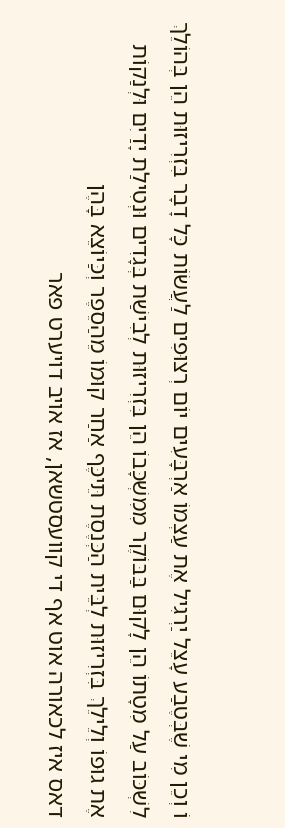וֹ וְכֵן מִי שֶׁבְּטֶבַע עָצֵל יַרְגִיל אֶת עַצְמוֹ אַרְבָּעִים יוֹם רְצוּפִים לַעֲשׂוֹת כָּל דָבָר בִּזְרִיזוּת הֵן בְּהוֹלֵךְ לִשְׁכּוֹב עַל מִטָתוֹ הֵן לָקוּם בַּבּוֹקֶר מִמִשְׁכָּבוֹ הֵן בִּזְרִיזוּת לְבִישַׁת בְּגָדִים וּנְטִילַת יָדַיִם וּלְנַקוֹת אֶת גוּפוֹ וְלֵילֵךְ בִּזְרִיזוּת לְבֵּית הַכְּנֶסֶת תֵּיכֶּף אַחַר קוּמוֹ מֵהַסֵפֶר וְכַּיוֹצֵא בָּהֶן
דאס איז לכאורה אוט אף די קוועסטשאן, אז אויב דויערט פאר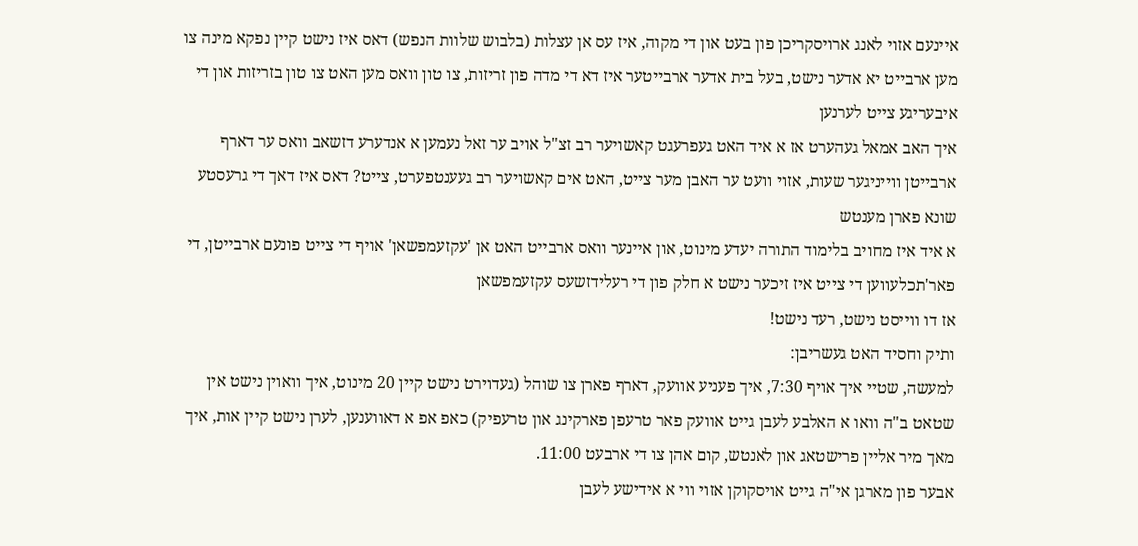איינעם אזוי לאנג ארויסקריכן פון בעט און די מקוה, איז עס אן עצלות (בלבוש שלוות הנפש) דאס איז נישט קיין נפקא מינה צו מען ארבייט יא אדער נישט, בעל בית אדער ארבייטער איז דא די מדה פון זריזות, צו טון וואס מען האט צו טון בזריזות און די איבעריגע צייט לערנען
איך האב אמאל געהערט אז א איד האט געפרעגט קאשויער רב זצ"ל אויב ער זאל נעמען א אנדערע דזשאב וואס ער דארף ארבייטן ווייניגער שעות, אזוי וועט ער האבן מער צייט, האט אים קאשויער רב געענטפערט, צייט? דאס איז דאך די גרעסטע שונא פארן מענטש
א איד איז מחויב בלימוד התורה יעדע מינוט, און איינער וואס ארבייט האט אן 'עקזעמפשאן' אויף די צייט פונעם ארבייטן, די פאר'תכלעווען די צייט איז זיכער נישט א חלק פון די רעלידזשעס עקזעמפשאן
אז דו ווייסט נישט, רעד נישט!
ותיק וחסיד האט געשריבן:
למעשה, שטיי איך אויף 7:30, איך פעניע אוועק, דארף פארן צו שוהל (געדוירט נישט קיין 20 מינוט, איך וואוין נישט אין שטאט ב"ה וואו א האלבע לעבן גייט אוועק פאר טרעפן פארקינג און טרעפיק) כאפ אפ א דאווענען, לערן נישט קיין אות, איך מאך מיר אליין פרישטאג און לאנטש, קום אהן צו די ארבעט 11:00.
אבער פון מארגן אי"ה גייט אויסקוקן אזוי ווי א אידישע לעבן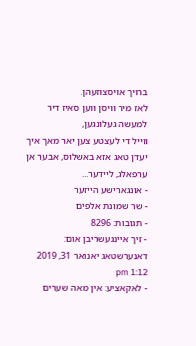ברויך אויסצוזעהן.
לאז מיר וויסן ווען סאיז דיר למעשה געלונגען,
ווייל די לעצטע צען יאר מאך איך יעדן טאג אזא באשלוס, אבער אן ערפאלג, ליידער...
- אונגארישע הייזער
- שר שמונת אלפים
- תגובות: 8296
- זיך איינגעשריבן אום: דאנערשטאג יאנואר 31, 2019 1:12 pm
- לאקאציע: אין מאה שערים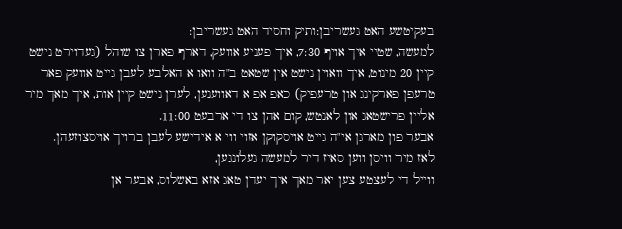בעקיטשע האט געשריבן:ותיק וחסיד האט געשריבן:
למעשה, שטיי איך אויף 7:30, איך פעניע אוועק, דארף פארן צו שוהל (געדוירט נישט קיין 20 מינוט, איך וואוין נישט אין שטאט ב"ה וואו א האלבע לעבן גייט אוועק פאר טרעפן פארקינג און טרעפיק) כאפ אפ א דאווענען, לערן נישט קיין אות, איך מאך מיר אליין פרישטאג און לאנטש, קום אהן צו די ארבעט 11:00.
אבער פון מארגן אי"ה גייט אויסקוקן אזוי ווי א אידישע לעבן ברויך אויסצוזעהן.
לאז מיר וויסן ווען סאיז דיר למעשה געלונגען,
ווייל די לעצטע צען יאר מאך איך יעדן טאג אזא באשלוס, אבער אן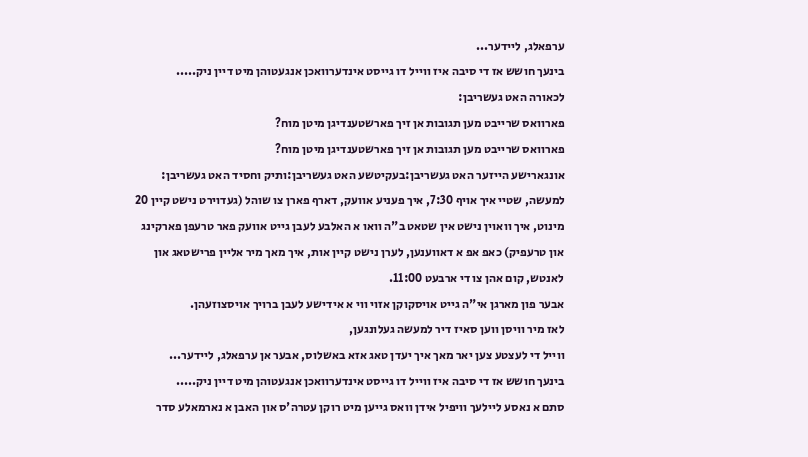ערפאלג, ליידער...
בינעך חושש אז די סיבה איז ווייל דו גייסט אינדערוואכן אנגעטוהן מיט דיין ניק.....
לכאורה האט געשריבן:
פארוואס שרייבט מען תגובות אן זיך פארשטענדיגן מיטן מוח?
פארוואס שרייבט מען תגובות אן זיך פארשטענדיגן מיטן מוח?
אונגארישע הייזער האט געשריבן:בעקיטשע האט געשריבן:ותיק וחסיד האט געשריבן:
למעשה, שטיי איך אויף 7:30, איך פעניע אוועק, דארף פארן צו שוהל (געדוירט נישט קיין 20 מינוט, איך וואוין נישט אין שטאט ב"ה וואו א האלבע לעבן גייט אוועק פאר טרעפן פארקינג און טרעפיק) כאפ אפ א דאווענען, לערן נישט קיין אות, איך מאך מיר אליין פרישטאג און לאנטש, קום אהן צו די ארבעט 11:00.
אבער פון מארגן אי"ה גייט אויסקוקן אזוי ווי א אידישע לעבן ברויך אויסצוזעהן.
לאז מיר וויסן ווען סאיז דיר למעשה געלונגען,
ווייל די לעצטע צען יאר מאך איך יעדן טאג אזא באשלוס, אבער אן ערפאלג, ליידער...
בינעך חושש אז די סיבה איז ווייל דו גייסט אינדערוואכן אנגעטוהן מיט דיין ניק.....
סתם א נאסע ליילעך וויפיל אידן וואס גייען מיט רוקן עטרה'ס און האבן א נארמאלע סדר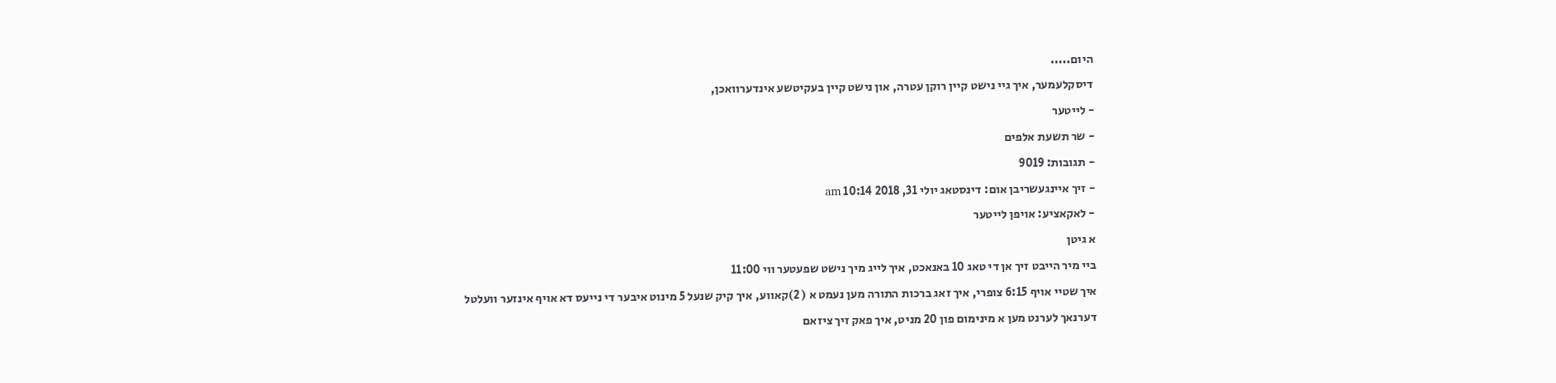היום.....
דיסקלעמער, איך גיי נישט קיין רוקן עטרה, און נישט קיין בעקיטשע אינדערוואכן,
- לייטער
- שר תשעת אלפים
- תגובות: 9019
- זיך איינגעשריבן אום: דינסטאג יולי 31, 2018 10:14 am
- לאקאציע: אויפן לייטער
א גיטן
ביי מיר הייבט זיך אן די טאג 10 באנאכט, איך לייג מיך נישט שפעטער ווי 11:00
איך שטיי אויף 6:15 צופרי, איך זאג ברכות התורה מען נעמט א ( 2)קאווע, איך קיק שנעל 5 מינוט איבער די נייעס דא אויף אינזער וועלטל
דערנאך לערנט מען א מינימום פון 20 מניט, איך פאק זיך ציזאם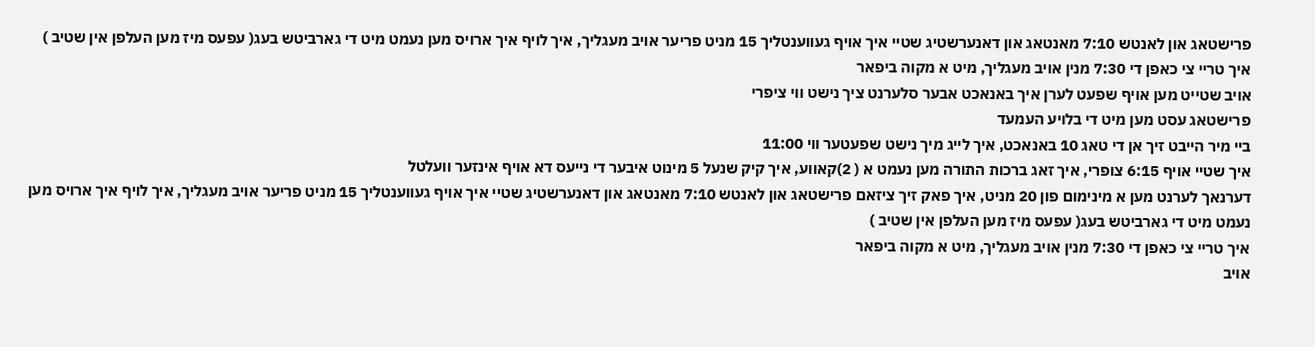פרישטאג און לאנטש 7:10 מאנטאג און דאנערשטיג שטיי איך אויף געווענטליך 15 מניט פריער אויב מעגליך, איך לויף איך ארויס מען נעמט מיט די גארביטש בעג( עפעס מיז מען העלפן אין שטיב )
איך טריי צי כאפן די 7:30 מנין אויב מעגליך, מיט א מקוה ביפאר
אויב שטייט מען אויף שפעט לערן איך באנאכט אבער סלערנט ציך נישט ווי ציפרי
פרישטאג עסט מען מיט די בלויע העמעד
ביי מיר הייבט זיך אן די טאג 10 באנאכט, איך לייג מיך נישט שפעטער ווי 11:00
איך שטיי אויף 6:15 צופרי, איך זאג ברכות התורה מען נעמט א ( 2)קאווע, איך קיק שנעל 5 מינוט איבער די נייעס דא אויף אינזער וועלטל
דערנאך לערנט מען א מינימום פון 20 מניט, איך פאק זיך ציזאם פרישטאג און לאנטש 7:10 מאנטאג און דאנערשטיג שטיי איך אויף געווענטליך 15 מניט פריער אויב מעגליך, איך לויף איך ארויס מען נעמט מיט די גארביטש בעג( עפעס מיז מען העלפן אין שטיב )
איך טריי צי כאפן די 7:30 מנין אויב מעגליך, מיט א מקוה ביפאר
אויב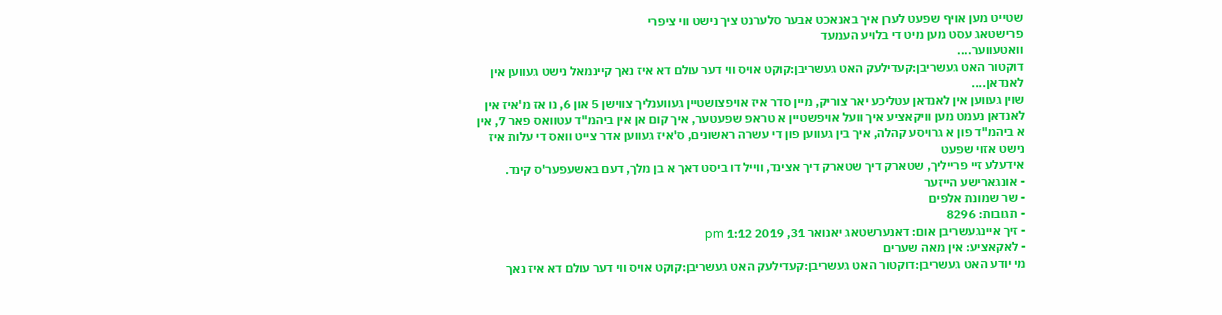שטייט מען אויף שפעט לערן איך באנאכט אבער סלערנט ציך נישט ווי ציפרי
פרישטאג עסט מען מיט די בלויע העמעד
וואטעווער....
דוקטור האט געשריבן:קעדילעק האט געשריבן:קוקט אויס ווי דער עולם דא איז נאך קיינמאל נישט געווען אין לאנדאן....
שוין געווען אין לאנדאן עטליכע יאר צוריק, מיין סדר איז אויפצושטיין געווענליך צווישן 5 און 6, נו אז מ'איז אין לאנדאן נעמט מען וויקאציע איך וועל אויפשטיין א טראפ שפעטער, איך קום אן אין ביהמ"ד עטוואס פאר 7, אין א ביהמ"ד פון א גרויסע קהלה, איך בין געווען פון די עשרה ראשונים, ס'איז געווען אדר צייט וואס די עלות איז נישט אזוי שפעט
אידעלע זיי פרייליך, שטארק דיך שטארק דיך אצינד, ווייל דו ביסט דאך א בן מלך, דעם באשעפער'ס קינד.
- אונגארישע הייזער
- שר שמונת אלפים
- תגובות: 8296
- זיך איינגעשריבן אום: דאנערשטאג יאנואר 31, 2019 1:12 pm
- לאקאציע: אין מאה שערים
מי יודע האט געשריבן:דוקטור האט געשריבן:קעדילעק האט געשריבן:קוקט אויס ווי דער עולם דא איז נאך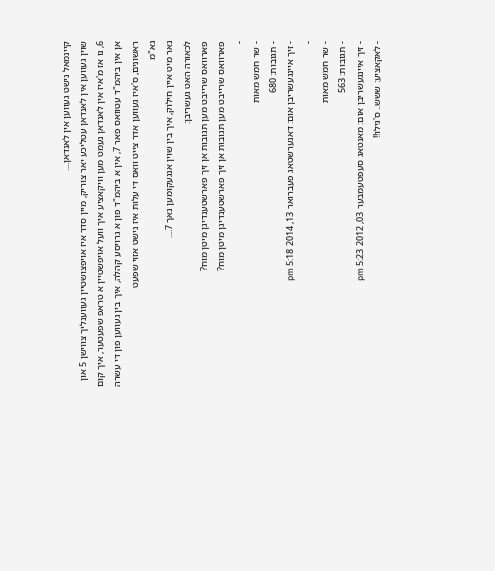קיינמאל נישט געווען אין לאנדאן....
שוין געווען אין לאנדאן עטליכע יאר צוריק, מיין סדר איז אויפצושטיין געווענליך צווישן 5 און 6, נו אז מ'איז אין לאנדאן נעמט מען וויקאציע איך וועל אויפשטיין א טראפ שפעטער, איך קום אן אין ביהמ"ד עטוואס פאר 7, אין א ביהמ"ד פון א גרויסע קהלה, איך בין געווען פון די עשרה ראשונים, ס'איז געווען אדר צייט וואס די עלות איז נישט אזוי שפעט
גא"מ
נאר מיט איין חילוק, איך בין שוין אנגעקומען נאך 7....
לכאורה האט געשריבן:
פארוואס שרייבט מען תגובות אן זיך פארשטענדיגן מיטן מוח?
פארוואס שרייבט מען תגובות אן זיך פארשטענדיגן מיטן מוח?
-
- שר חמש מאות
- תגובות: 680
- זיך איינגעשריבן אום: דאנערשטאג פעברואר 13, 2014 5:18 pm
-
- שר חמש מאות
- תגובות: 563
- זיך איינגעשריבן אום: מאנטאג סעפטעמבער 03, 2012 5:23 pm
- לאקאציע: ששש.. ס'גילו!!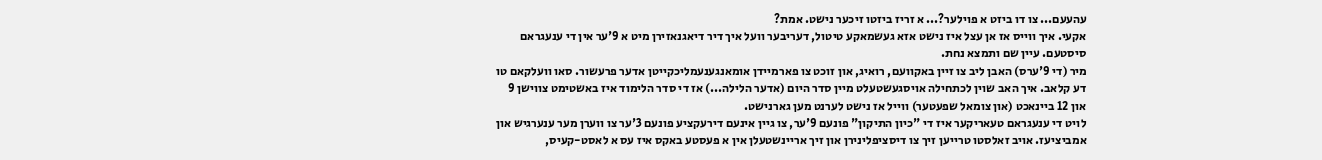עהעעם... צו דו ביזט א פוילער?... א זריז ביזטו זיכער נישט. אמת?
אקעי. איך ווייס אז אן עצל איז נישט אזא געשמאקע טיטול, דעריבער וועל איך דיר דיאגנאזירן מיט א 9'ער אין די ענעגראם סיסטעם. עיין שם ותמצא נחת.
מיר (די 9'ערס) האבן ליב צו זיין באקוועם, רואיג, און זוכט צו פארמיידן אומאנגענעמליכקייטן אדער פרעשור. סאו וועלקאם טו דע קלאב. איך האב שוין לכתחילה אויסגעשטעלט מיין סדר היום (אדער הלילה...) אז די סדר הלימוד איז באשטימט צווישן 9 און 12 ביינאכט (און צומאל שפעטער) ווייל אז נישט לערנט מען גארנישט.
לויט די ענעגראם טעאריקער איז די "כיון התיקון" פונעם 9'ער, צו גיין אינעם דירעקציע פונעם 3'ער צו ווערן מער ענערגיש און אמביציעז. אויב זאלסטו טרייען זיך צו דיסציפלינירן און זיך אריינשטעלן אין א פעסטע באקס איז עס א לאסט-קעיס,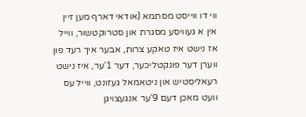ווי דו ווייסט מסתמא (אודאי דארף מען זיין אין א געוויסע מסגרת און סטרוקטשור, ווייל אז נישט איז טאקע צרות, אבער איך רעד פון ווערן דער פונקטליכער, דער 1'ער, איז נישט רעאליסטיש און ניטאמאל געזונט, ווייל עס וועט מאכן דעם 9'ער אנגעצויגן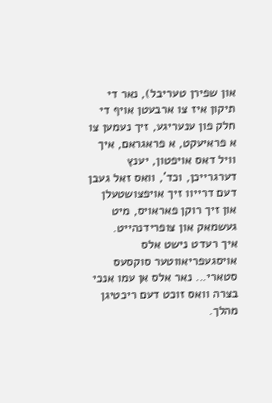און שפירן טעריבל), נאר די תיקון איז צו ארבעטן אויף די חלק פון ענעריגע, זיך נעמען צו א פראיעקט, א פראגראם, איך וויל דאס אויפטון, יענץ דערגרייכן, וכד', וואס זאל געבן דעם דרייוו זיך אויפצושטעלן און זיך רוקן פאראויס, מיט געשמאק און צופרידנהייט.
איך רעדט נישט אלס אויסגעפריאווטער סוקסעס סטארי... נאר אלס אן עמו אנכי בצרה וואס זוכט דעם ריכטיגן מהלך.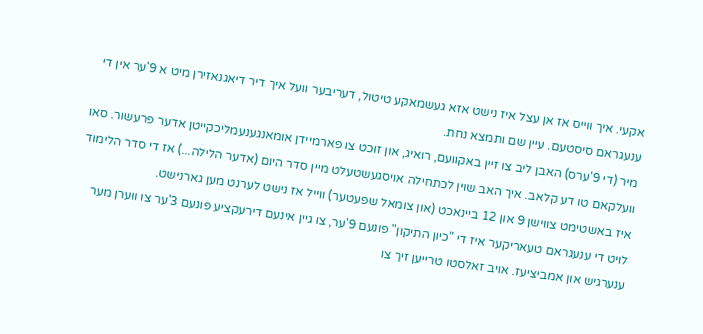אקעי. איך ווייס אז אן עצל איז נישט אזא געשמאקע טיטול, דעריבער וועל איך דיר דיאגנאזירן מיט א 9'ער אין די ענעגראם סיסטעם. עיין שם ותמצא נחת.
מיר (די 9'ערס) האבן ליב צו זיין באקוועם, רואיג, און זוכט צו פארמיידן אומאנגענעמליכקייטן אדער פרעשור. סאו וועלקאם טו דע קלאב. איך האב שוין לכתחילה אויסגעשטעלט מיין סדר היום (אדער הלילה...) אז די סדר הלימוד איז באשטימט צווישן 9 און 12 ביינאכט (און צומאל שפעטער) ווייל אז נישט לערנט מען גארנישט.
לויט די ענעגראם טעאריקער איז די "כיון התיקון" פונעם 9'ער, צו גיין אינעם דירעקציע פונעם 3'ער צו ווערן מער ענערגיש און אמביציעז. אויב זאלסטו טרייען זיך צו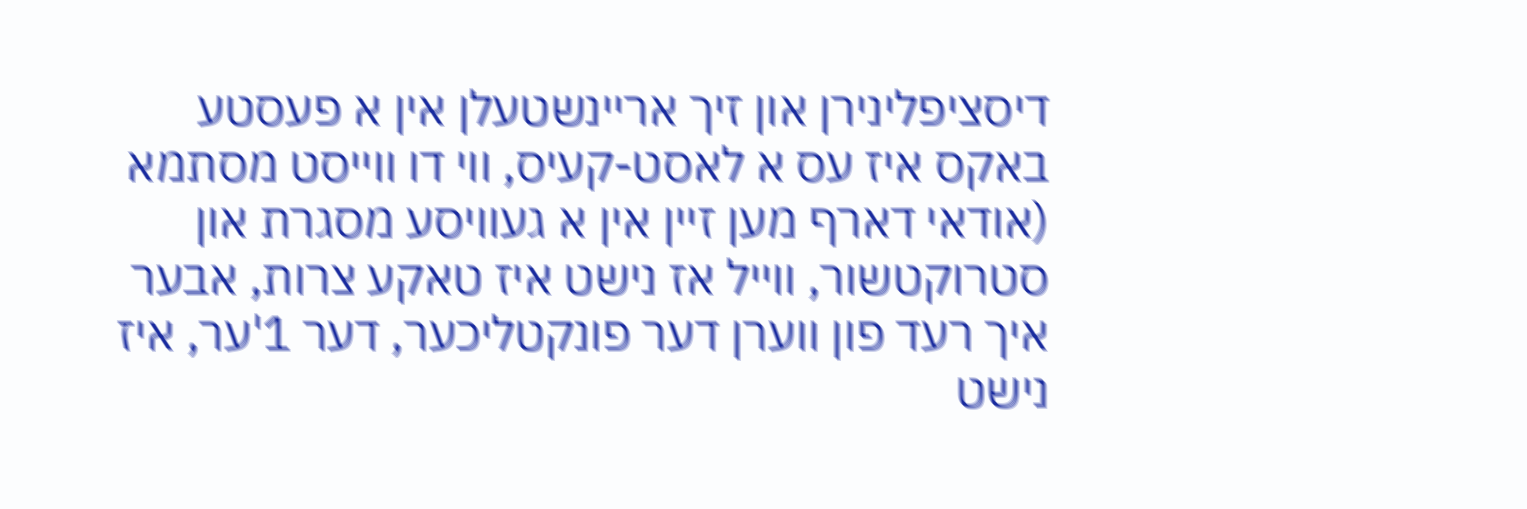דיסציפלינירן און זיך אריינשטעלן אין א פעסטע באקס איז עס א לאסט-קעיס, ווי דו ווייסט מסתמא (אודאי דארף מען זיין אין א געוויסע מסגרת און סטרוקטשור, ווייל אז נישט איז טאקע צרות, אבער איך רעד פון ווערן דער פונקטליכער, דער 1'ער, איז נישט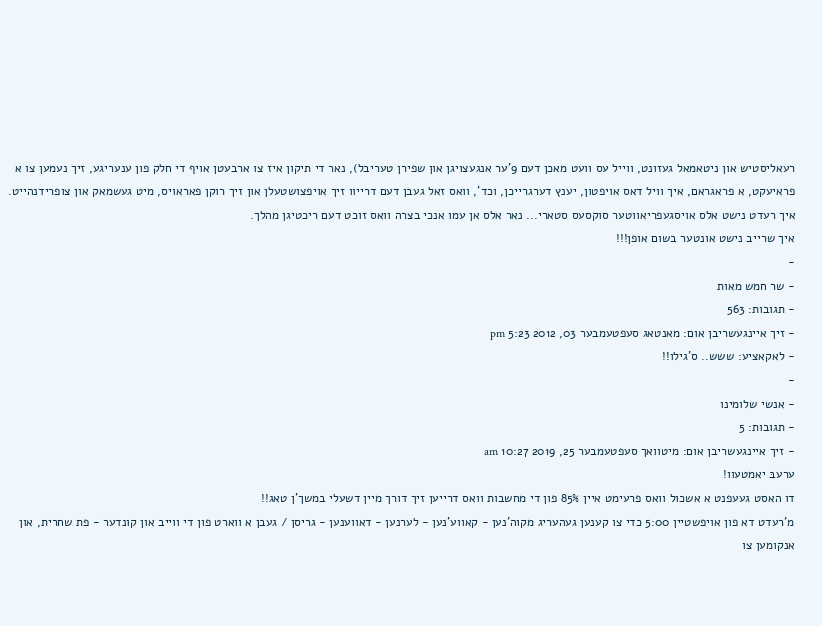רעאליסטיש און ניטאמאל געזונט, ווייל עס וועט מאכן דעם 9'ער אנגעצויגן און שפירן טעריבל), נאר די תיקון איז צו ארבעטן אויף די חלק פון ענעריגע, זיך נעמען צו א פראיעקט, א פראגראם, איך וויל דאס אויפטון, יענץ דערגרייכן, וכד', וואס זאל געבן דעם דרייוו זיך אויפצושטעלן און זיך רוקן פאראויס, מיט געשמאק און צופרידנהייט.
איך רעדט נישט אלס אויסגעפריאווטער סוקסעס סטארי... נאר אלס אן עמו אנכי בצרה וואס זוכט דעם ריכטיגן מהלך.
איך שרייב נישט אונטער בשום אופן!!!
-
- שר חמש מאות
- תגובות: 563
- זיך איינגעשריבן אום: מאנטאג סעפטעמבער 03, 2012 5:23 pm
- לאקאציע: ששש.. ס'גילו!!
-
- אנשי שלומינו
- תגובות: 5
- זיך איינגעשריבן אום: מיטוואך סעפטעמבער 25, 2019 10:27 am
ערעבּ יאמטעוו!
דו האסט געעפנט א אשכול וואס פרעימט איין 85% פון די מחשבות וואס דרייען זיך דורך מיין דשעלי במשך'ן טאג!!
מ'רעדט דא פון אויפשטיין 5:00 כדי צו קענען געהעריג מקוה'נען - קאווע'נען - לערנען - דאווענען - גריסן / געבן א ווארט פון די ווייב און קונדער - פת שחרית, און אנקומען צו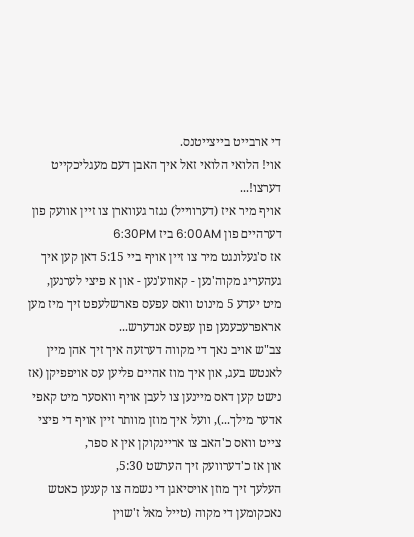די ארבייט בייצייטנס.
אוי! הלואי הלואי זאל איך האבן דעם מעגליכקייט דערצו!...
אויף מיר איז (דערווייל) נגזר געווארן צו זיין אוועק פון דערהיים פון 6:00AM ביז 6:30PM
אז ס'געלונגט מיר צו זיין אויף ביי 5:15 דאן קען איך געהעריג מקוה'נען - קאווע'נען - און א פיצי לערנען,
מיט יעדע 5 מינוט וואס עפעס פארשלעפט זיך מיז מען אראפרעכענען פון עפעס אנדערש...
צב"ש אויב נאך די מקווה דערזעה איך זיך אהן מיין לאנטש בעג, און איך מוז אהיים פליען עס אויפפיקן (אז נישט קען דאס מיינען צו לעבן אויף וואסער מיט קאפי אדער מילך...), וועל איך מוזן מוותר זיין אויף די פיצי צייט וואס כ'האב צו אריינקוקן אין א ספר,
און אז כ'דערוועק זיך הערשט 5:30,
העלעך זיך מוזן אויסיאגן די נשמה צו קענען כאטש נאכקומען די מקוה (טייל מאל ז'שוין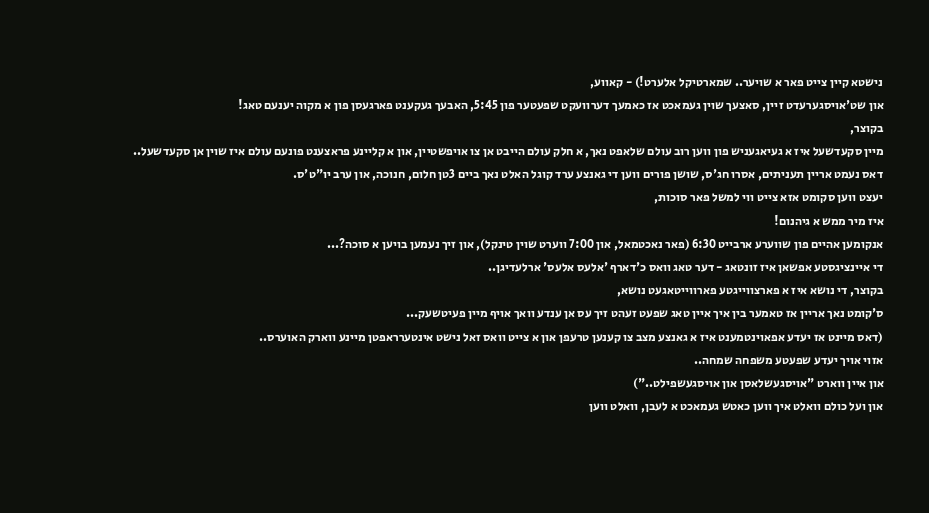נישטא קיין צייט פאר א שויער.. שמארטיקל אלערט!) - קאווע,
און שט'אויסגערעדט זיין, סאצעך שוין געמאכט אז כאמעך דערוועקט שפעטער פון 5:45, האבעך געקענט פארגעסן פון א מקוה יענעם טאג!
בקוצר,
מיין סקעדשעל איז א געיאגעניש פון ווען רוב עולם שלאפט נאך, א חלק עולם הייבט אן צו אויפשטיין, און א קליינע פראצענט פונעם עולם איז שוין אן סקעדשעל..
דאס נעמט אריין תעניתים, אסרו חג'ס, שושן פורים ווען די גאנצע ערד קוגל האלט נאך ביים 3טן חלום, חנוכה, און ערב יו"ט'ס.
יעצט ווען סקומט אזא צייט ווי למשל פאר סוכות,
איז מיר ממש א גיהנום!
אנקומען אהיים פון שווערע ארבייט 6:30 (פאר נאכטמאל, און 7:00 ווערט שוין טינקל), און זיך נעמען בויען א סוכה?...
די איינציגסטע אפשאן איז זונטאג - דער טאג וואס כ'דארף 'אלעס אלעס' ארלעדיגן..
בקוצר, די נושא איז א פארצווייגטע פארווייטאגעט נושא,
ס'קומט נאך אריין אז טאמער בין איך איין טאג שפעט זעהט זיך עס אן ענדע וואך אויף מיין פעיטשעק...
(דאס מיינט אז יעדע אפאוינטמענט איז א גאנצע מצב צו קענען טרעפן און א צייט וואס זאל נישט אינטערראפטן מיינע ווארק האוערס..
אזוי אויך יעדע שפעטע משפחה שמחה..
און איין ווארט "אויסגעשלאסן און אויסגעשפילט..")
און ועל כולם וואלט איך ווען כאטש געמאכט א לעבן, וואלט ווען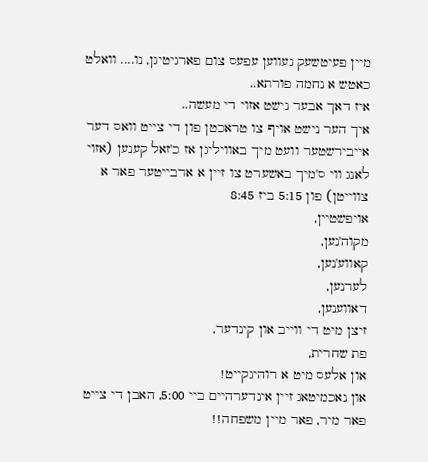מיין פעיטשעק געווען עפעס צום פארגיטיגן, נו.... וואלט כאטש א נחמה פורתא..
איז דאך אבער נישט אזוי די מעשה..
איך הער נישט אויף צו טראכטן פון די צייט וואס דער אייבירשטער וועט מיך באוויליגן אז כ'זאל קענען (אזוי לאנג ווי ס'מיך באשערט צו זיין א ארבייטער פאר א צווייטן) פון 5:15 ביז 8:45
אויפשטיין,
מקוה'נען,
קאווע'נען,
לערנען,
דאווענען,
זיצן מיט די ווייב און קינדער,
פת שחרית,
און אלעס מיט א רוהיגקייט!
און נאכמיטאג זיין אינדערהיים ביי 5:00, האבן די צייט פאר מיר, פאר מיין משפחה!!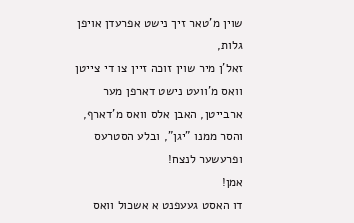שוין מ'טאר זיך נישט אפרעדן אויפן גלות,
זאל'ן מיר שוין זוכה זיין צו די צייטן וואס מ'וועט נישט דארפן מער ארבייטן, האבן אלס וואס מ'דארף, והסר ממנו "יגן", ובלע הסטרעס ופרעשער לנצח!
אמן!
דו האסט געעפנט א אשכול וואס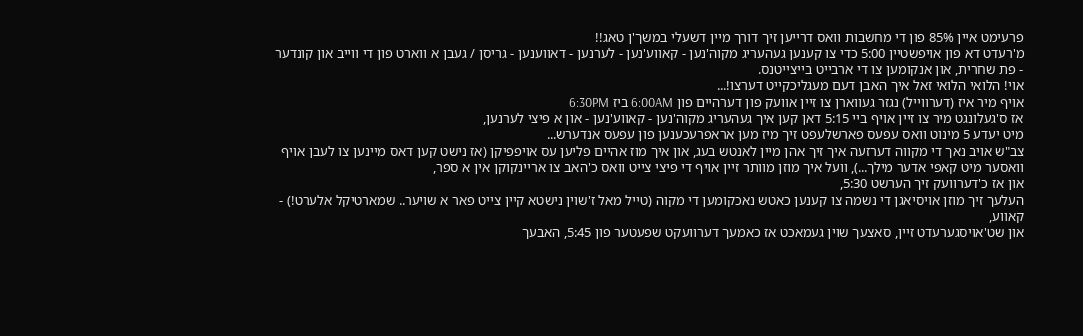פרעימט איין 85% פון די מחשבות וואס דרייען זיך דורך מיין דשעלי במשך'ן טאג!!
מ'רעדט דא פון אויפשטיין 5:00 כדי צו קענען געהעריג מקוה'נען - קאווע'נען - לערנען - דאווענען - גריסן / געבן א ווארט פון די ווייב און קונדער - פת שחרית, און אנקומען צו די ארבייט בייצייטנס.
אוי! הלואי הלואי זאל איך האבן דעם מעגליכקייט דערצו!...
אויף מיר איז (דערווייל) נגזר געווארן צו זיין אוועק פון דערהיים פון 6:00AM ביז 6:30PM
אז ס'געלונגט מיר צו זיין אויף ביי 5:15 דאן קען איך געהעריג מקוה'נען - קאווע'נען - און א פיצי לערנען,
מיט יעדע 5 מינוט וואס עפעס פארשלעפט זיך מיז מען אראפרעכענען פון עפעס אנדערש...
צב"ש אויב נאך די מקווה דערזעה איך זיך אהן מיין לאנטש בעג, און איך מוז אהיים פליען עס אויפפיקן (אז נישט קען דאס מיינען צו לעבן אויף וואסער מיט קאפי אדער מילך...), וועל איך מוזן מוותר זיין אויף די פיצי צייט וואס כ'האב צו אריינקוקן אין א ספר,
און אז כ'דערוועק זיך הערשט 5:30,
העלעך זיך מוזן אויסיאגן די נשמה צו קענען כאטש נאכקומען די מקוה (טייל מאל ז'שוין נישטא קיין צייט פאר א שויער.. שמארטיקל אלערט!) - קאווע,
און שט'אויסגערעדט זיין, סאצעך שוין געמאכט אז כאמעך דערוועקט שפעטער פון 5:45, האבעך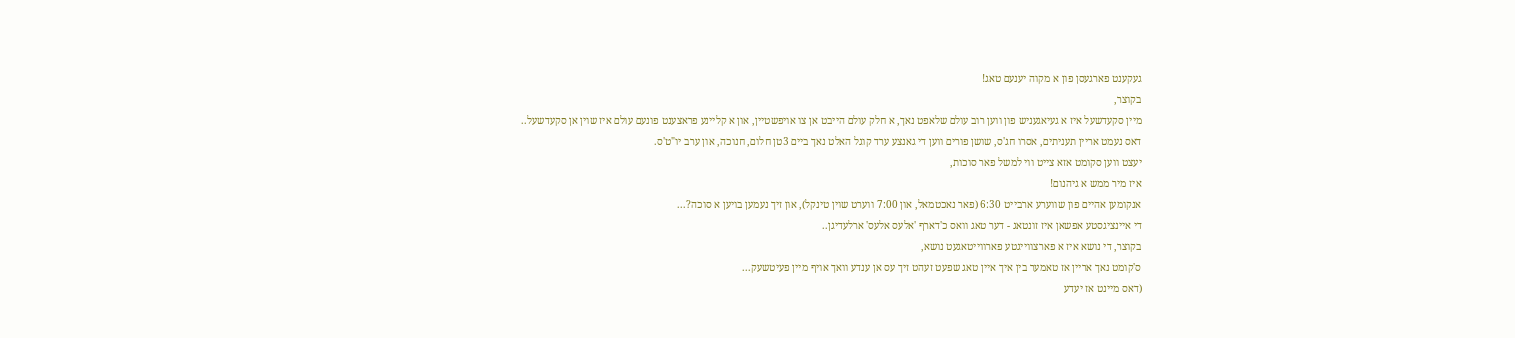געקענט פארגעסן פון א מקוה יענעם טאג!
בקוצר,
מיין סקעדשעל איז א געיאגעניש פון ווען רוב עולם שלאפט נאך, א חלק עולם הייבט אן צו אויפשטיין, און א קליינע פראצענט פונעם עולם איז שוין אן סקעדשעל..
דאס נעמט אריין תעניתים, אסרו חג'ס, שושן פורים ווען די גאנצע ערד קוגל האלט נאך ביים 3טן חלום, חנוכה, און ערב יו"ט'ס.
יעצט ווען סקומט אזא צייט ווי למשל פאר סוכות,
איז מיר ממש א גיהנום!
אנקומען אהיים פון שווערע ארבייט 6:30 (פאר נאכטמאל, און 7:00 ווערט שוין טינקל), און זיך נעמען בויען א סוכה?...
די איינציגסטע אפשאן איז זונטאג - דער טאג וואס כ'דארף 'אלעס אלעס' ארלעדיגן..
בקוצר, די נושא איז א פארצווייגטע פארווייטאגעט נושא,
ס'קומט נאך אריין אז טאמער בין איך איין טאג שפעט זעהט זיך עס אן ענדע וואך אויף מיין פעיטשעק...
(דאס מיינט אז יעדע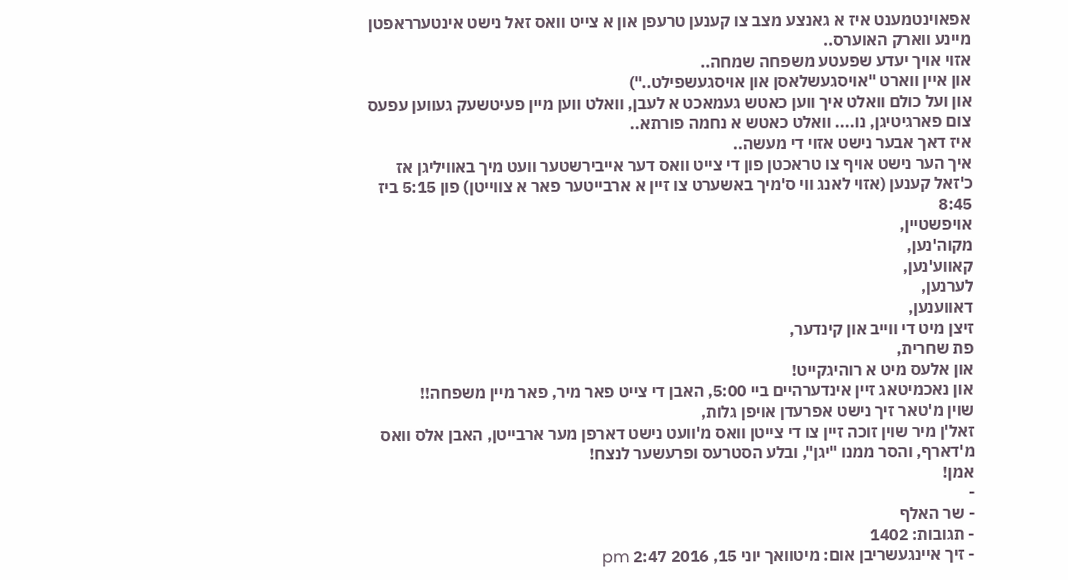אפאוינטמענט איז א גאנצע מצב צו קענען טרעפן און א צייט וואס זאל נישט אינטערראפטן מיינע ווארק האוערס..
אזוי אויך יעדע שפעטע משפחה שמחה..
און איין ווארט "אויסגעשלאסן און אויסגעשפילט..")
און ועל כולם וואלט איך ווען כאטש געמאכט א לעבן, וואלט ווען מיין פעיטשעק געווען עפעס צום פארגיטיגן, נו.... וואלט כאטש א נחמה פורתא..
איז דאך אבער נישט אזוי די מעשה..
איך הער נישט אויף צו טראכטן פון די צייט וואס דער אייבירשטער וועט מיך באוויליגן אז כ'זאל קענען (אזוי לאנג ווי ס'מיך באשערט צו זיין א ארבייטער פאר א צווייטן) פון 5:15 ביז 8:45
אויפשטיין,
מקוה'נען,
קאווע'נען,
לערנען,
דאווענען,
זיצן מיט די ווייב און קינדער,
פת שחרית,
און אלעס מיט א רוהיגקייט!
און נאכמיטאג זיין אינדערהיים ביי 5:00, האבן די צייט פאר מיר, פאר מיין משפחה!!
שוין מ'טאר זיך נישט אפרעדן אויפן גלות,
זאל'ן מיר שוין זוכה זיין צו די צייטן וואס מ'וועט נישט דארפן מער ארבייטן, האבן אלס וואס מ'דארף, והסר ממנו "יגן", ובלע הסטרעס ופרעשער לנצח!
אמן!
-
- שר האלף
- תגובות: 1402
- זיך איינגעשריבן אום: מיטוואך יוני 15, 2016 2:47 pm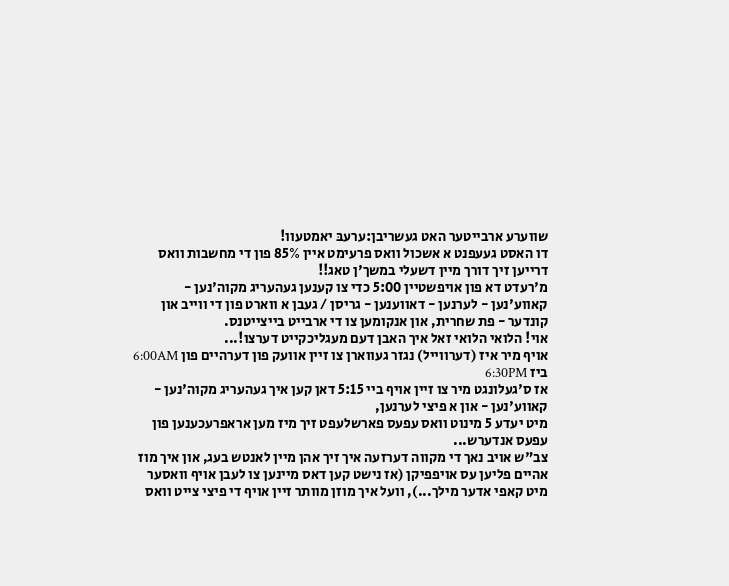שווערע ארבייטער האט געשריבן:ערעבּ יאמטעוו!
דו האסט געעפנט א אשכול וואס פרעימט איין 85% פון די מחשבות וואס דרייען זיך דורך מיין דשעלי במשך'ן טאג!!
מ'רעדט דא פון אויפשטיין 5:00 כדי צו קענען געהעריג מקוה'נען - קאווע'נען - לערנען - דאווענען - גריסן / געבן א ווארט פון די ווייב און קונדער - פת שחרית, און אנקומען צו די ארבייט בייצייטנס.
אוי! הלואי הלואי זאל איך האבן דעם מעגליכקייט דערצו!...
אויף מיר איז (דערווייל) נגזר געווארן צו זיין אוועק פון דערהיים פון 6:00AM ביז 6:30PM
אז ס'געלונגט מיר צו זיין אויף ביי 5:15 דאן קען איך געהעריג מקוה'נען - קאווע'נען - און א פיצי לערנען,
מיט יעדע 5 מינוט וואס עפעס פארשלעפט זיך מיז מען אראפרעכענען פון עפעס אנדערש...
צב"ש אויב נאך די מקווה דערזעה איך זיך אהן מיין לאנטש בעג, און איך מוז אהיים פליען עס אויפפיקן (אז נישט קען דאס מיינען צו לעבן אויף וואסער מיט קאפי אדער מילך...), וועל איך מוזן מוותר זיין אויף די פיצי צייט וואס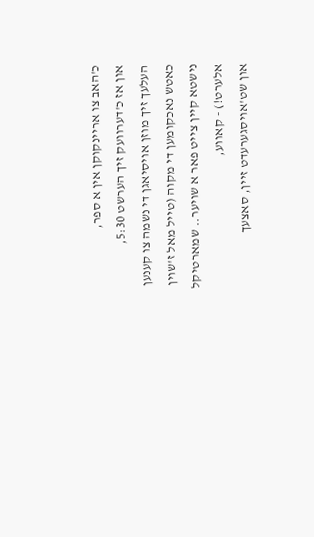כ'האב צו אריינקוקן אין א ספר,
און אז כ'דערוועק זיך הערשט 5:30,
העלעך זיך מוזן אויסיאגן די נשמה צו קענען כאטש נאכקומען די מקוה (טייל מאל ז'שוין נישטא קיין צייט פאר א שויער.. שמארטיקל אלערט!) - קאווע,
און שט'אויסגערעדט זיין, סאצעך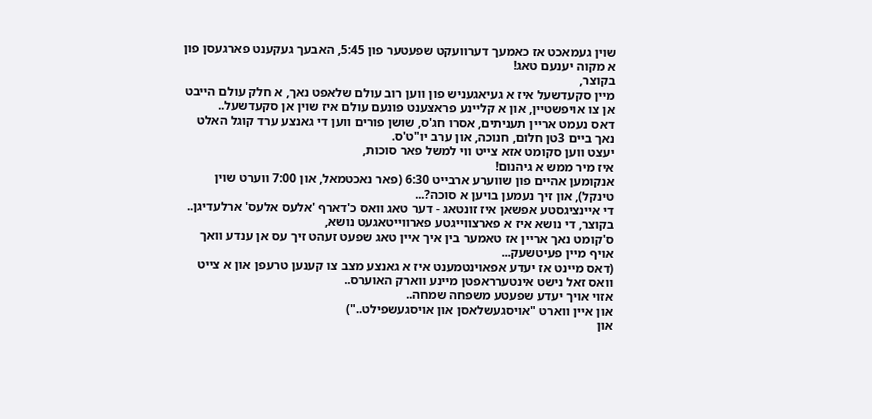שוין געמאכט אז כאמעך דערוועקט שפעטער פון 5:45, האבעך געקענט פארגעסן פון א מקוה יענעם טאג!
בקוצר,
מיין סקעדשעל איז א געיאגעניש פון ווען רוב עולם שלאפט נאך, א חלק עולם הייבט אן צו אויפשטיין, און א קליינע פראצענט פונעם עולם איז שוין אן סקעדשעל..
דאס נעמט אריין תעניתים, אסרו חג'ס, שושן פורים ווען די גאנצע ערד קוגל האלט נאך ביים 3טן חלום, חנוכה, און ערב יו"ט'ס.
יעצט ווען סקומט אזא צייט ווי למשל פאר סוכות,
איז מיר ממש א גיהנום!
אנקומען אהיים פון שווערע ארבייט 6:30 (פאר נאכטמאל, און 7:00 ווערט שוין טינקל), און זיך נעמען בויען א סוכה?...
די איינציגסטע אפשאן איז זונטאג - דער טאג וואס כ'דארף 'אלעס אלעס' ארלעדיגן..
בקוצר, די נושא איז א פארצווייגטע פארווייטאגעט נושא,
ס'קומט נאך אריין אז טאמער בין איך איין טאג שפעט זעהט זיך עס אן ענדע וואך אויף מיין פעיטשעק...
(דאס מיינט אז יעדע אפאוינטמענט איז א גאנצע מצב צו קענען טרעפן און א צייט וואס זאל נישט אינטערראפטן מיינע ווארק האוערס..
אזוי אויך יעדע שפעטע משפחה שמחה..
און איין ווארט "אויסגעשלאסן און אויסגעשפילט..")
און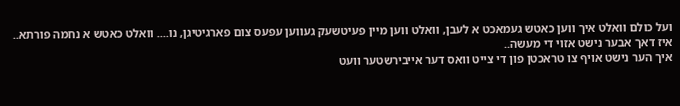ועל כולם וואלט איך ווען כאטש געמאכט א לעבן, וואלט ווען מיין פעיטשעק געווען עפעס צום פארגיטיגן, נו.... וואלט כאטש א נחמה פורתא..
איז דאך אבער נישט אזוי די מעשה..
איך הער נישט אויף צו טראכטן פון די צייט וואס דער אייבירשטער וועט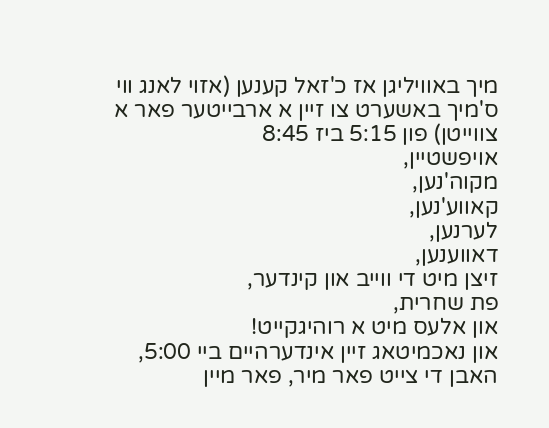מיך באוויליגן אז כ'זאל קענען (אזוי לאנג ווי ס'מיך באשערט צו זיין א ארבייטער פאר א צווייטן) פון 5:15 ביז 8:45
אויפשטיין,
מקוה'נען,
קאווע'נען,
לערנען,
דאווענען,
זיצן מיט די ווייב און קינדער,
פת שחרית,
און אלעס מיט א רוהיגקייט!
און נאכמיטאג זיין אינדערהיים ביי 5:00, האבן די צייט פאר מיר, פאר מיין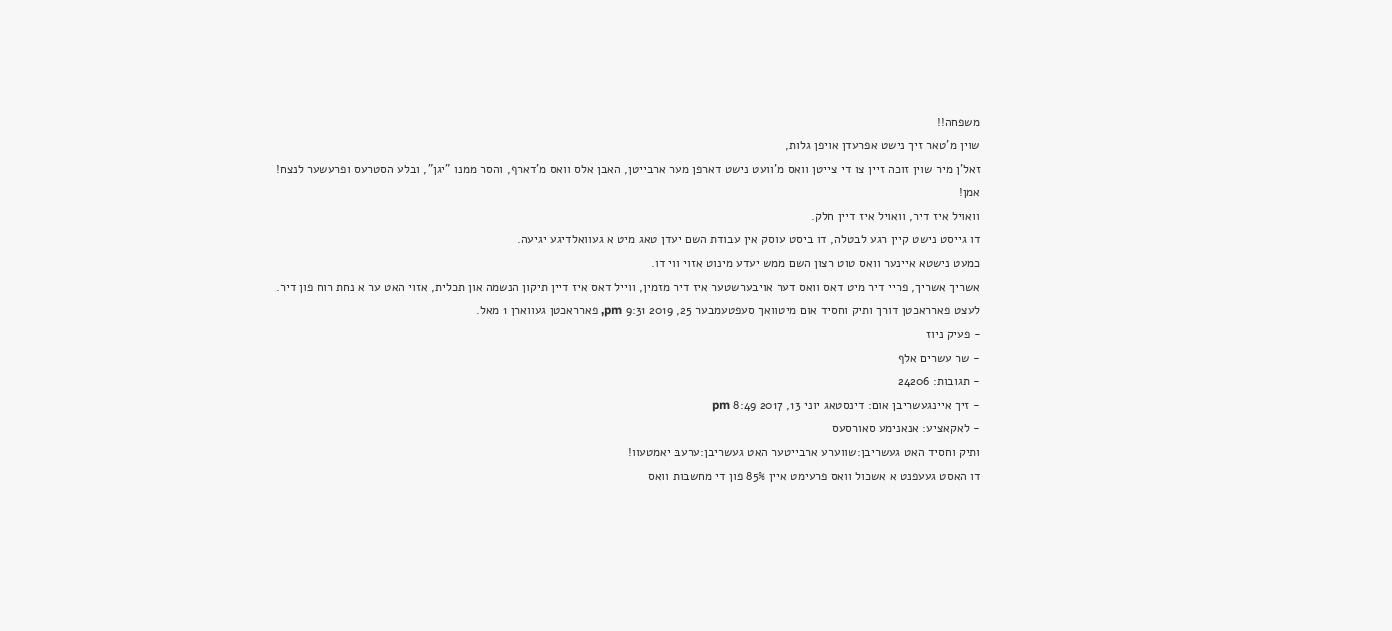משפחה!!
שוין מ'טאר זיך נישט אפרעדן אויפן גלות,
זאל'ן מיר שוין זוכה זיין צו די צייטן וואס מ'וועט נישט דארפן מער ארבייטן, האבן אלס וואס מ'דארף, והסר ממנו "יגן", ובלע הסטרעס ופרעשער לנצח!
אמן!
וואויל איז דיר, וואויל איז דיין חלק.
דו גייסט נישט קיין רגע לבטלה, דו ביסט עוסק אין עבודת השם יעדן טאג מיט א געוואלדיגע יגיעה.
כמעט נישטא איינער וואס טוט רצון השם ממש יעדע מינוט אזוי ווי דו.
אשריך אשריך, פריי דיר מיט דאס וואס דער אויבערשטער איז דיר מזמין, ווייל דאס איז דיין תיקון הנשמה און תכלית, אזוי האט ער א נחת רוח פון דיר.
לעצט פארראכטן דורך ותיק וחסיד אום מיטוואך סעפטעמבער 25, 2019 9:31 pm, פארראכטן געווארן 1 מאל.
- פעיק ניוז
- שר עשרים אלף
- תגובות: 24206
- זיך איינגעשריבן אום: דינסטאג יוני 13, 2017 8:49 pm
- לאקאציע: אנאנימע סאורסעס
ותיק וחסיד האט געשריבן:שווערע ארבייטער האט געשריבן:ערעבּ יאמטעוו!
דו האסט געעפנט א אשכול וואס פרעימט איין 85% פון די מחשבות וואס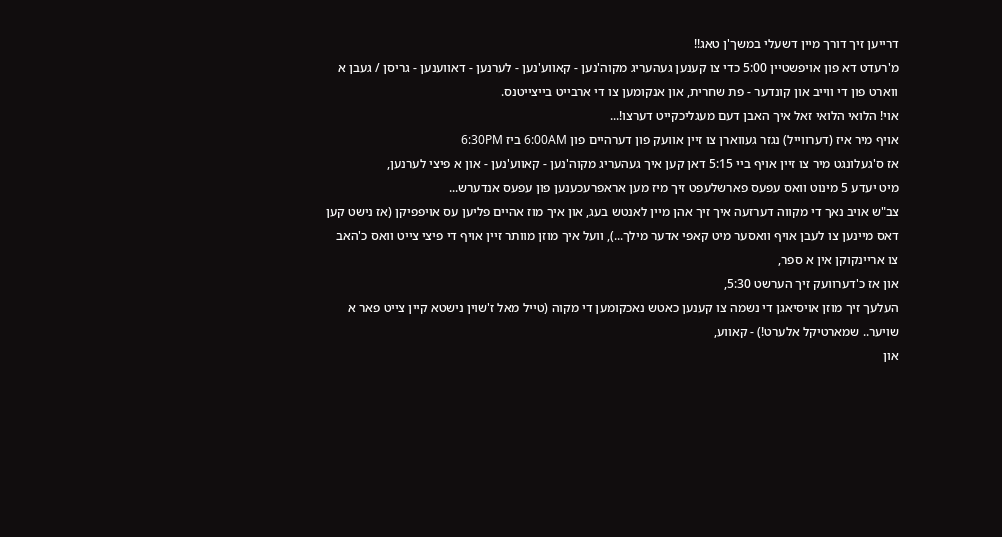דרייען זיך דורך מיין דשעלי במשך'ן טאג!!
מ'רעדט דא פון אויפשטיין 5:00 כדי צו קענען געהעריג מקוה'נען - קאווע'נען - לערנען - דאווענען - גריסן / געבן א ווארט פון די ווייב און קונדער - פת שחרית, און אנקומען צו די ארבייט בייצייטנס.
אוי! הלואי הלואי זאל איך האבן דעם מעגליכקייט דערצו!...
אויף מיר איז (דערווייל) נגזר געווארן צו זיין אוועק פון דערהיים פון 6:00AM ביז 6:30PM
אז ס'געלונגט מיר צו זיין אויף ביי 5:15 דאן קען איך געהעריג מקוה'נען - קאווע'נען - און א פיצי לערנען,
מיט יעדע 5 מינוט וואס עפעס פארשלעפט זיך מיז מען אראפרעכענען פון עפעס אנדערש...
צב"ש אויב נאך די מקווה דערזעה איך זיך אהן מיין לאנטש בעג, און איך מוז אהיים פליען עס אויפפיקן (אז נישט קען דאס מיינען צו לעבן אויף וואסער מיט קאפי אדער מילך...), וועל איך מוזן מוותר זיין אויף די פיצי צייט וואס כ'האב צו אריינקוקן אין א ספר,
און אז כ'דערוועק זיך הערשט 5:30,
העלעך זיך מוזן אויסיאגן די נשמה צו קענען כאטש נאכקומען די מקוה (טייל מאל ז'שוין נישטא קיין צייט פאר א שויער.. שמארטיקל אלערט!) - קאווע,
און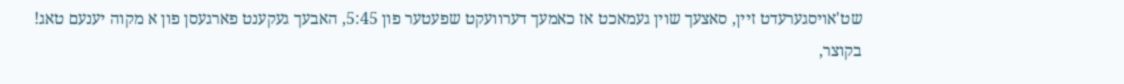שט'אויסגערעדט זיין, סאצעך שוין געמאכט אז כאמעך דערוועקט שפעטער פון 5:45, האבעך געקענט פארגעסן פון א מקוה יענעם טאג!
בקוצר,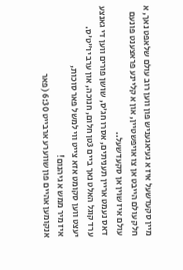מיין סקעדשעל איז א געיאגעניש פון ווען רוב עולם שלאפט נאך, א חלק עולם הייבט אן צו אויפשטיין, און א קליינע פראצענט פונעם עולם איז שוין אן סקעדשעל..
דאס נעמט אריין תעניתים, אסרו חג'ס, שושן פורים ווען די גאנצע ערד קוגל האלט נאך ביים 3טן חלום, חנוכה, און ערב יו"ט'ס.
יעצט ווען סקומט אזא צייט ווי למשל פאר סוכות,
איז מיר ממש א גיהנום!
אנקומען אהיים פון שווערע ארבייט 6:30 (פאר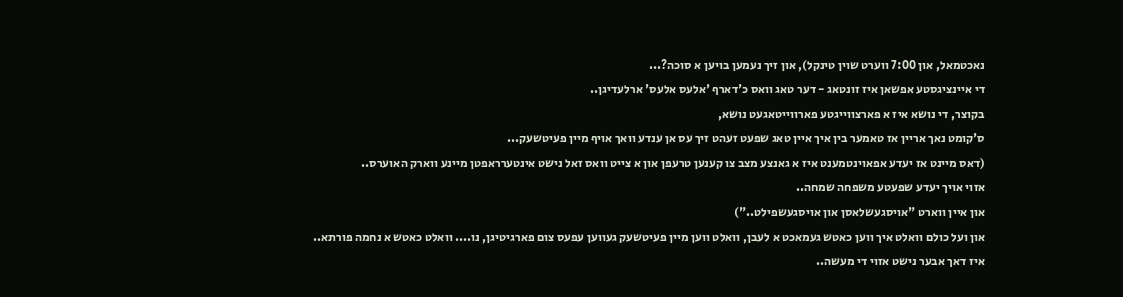נאכטמאל, און 7:00 ווערט שוין טינקל), און זיך נעמען בויען א סוכה?...
די איינציגסטע אפשאן איז זונטאג - דער טאג וואס כ'דארף 'אלעס אלעס' ארלעדיגן..
בקוצר, די נושא איז א פארצווייגטע פארווייטאגעט נושא,
ס'קומט נאך אריין אז טאמער בין איך איין טאג שפעט זעהט זיך עס אן ענדע וואך אויף מיין פעיטשעק...
(דאס מיינט אז יעדע אפאוינטמענט איז א גאנצע מצב צו קענען טרעפן און א צייט וואס זאל נישט אינטערראפטן מיינע ווארק האוערס..
אזוי אויך יעדע שפעטע משפחה שמחה..
און איין ווארט "אויסגעשלאסן און אויסגעשפילט..")
און ועל כולם וואלט איך ווען כאטש געמאכט א לעבן, וואלט ווען מיין פעיטשעק געווען עפעס צום פארגיטיגן, נו.... וואלט כאטש א נחמה פורתא..
איז דאך אבער נישט אזוי די מעשה..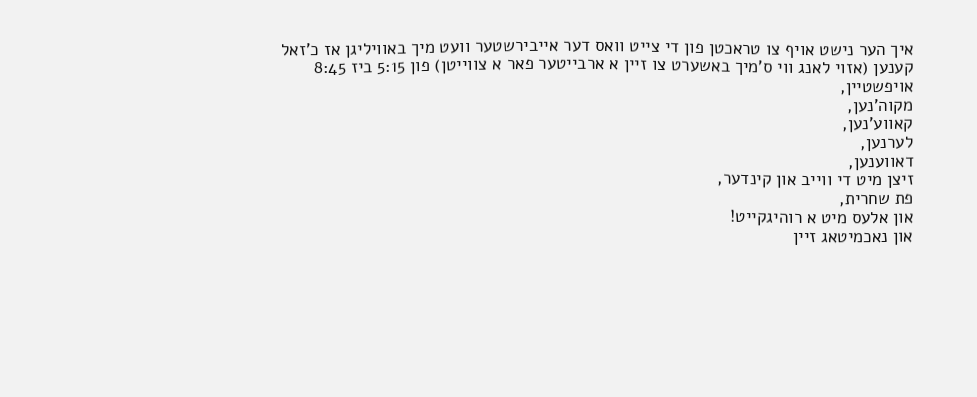איך הער נישט אויף צו טראכטן פון די צייט וואס דער אייבירשטער וועט מיך באוויליגן אז כ'זאל קענען (אזוי לאנג ווי ס'מיך באשערט צו זיין א ארבייטער פאר א צווייטן) פון 5:15 ביז 8:45
אויפשטיין,
מקוה'נען,
קאווע'נען,
לערנען,
דאווענען,
זיצן מיט די ווייב און קינדער,
פת שחרית,
און אלעס מיט א רוהיגקייט!
און נאכמיטאג זיין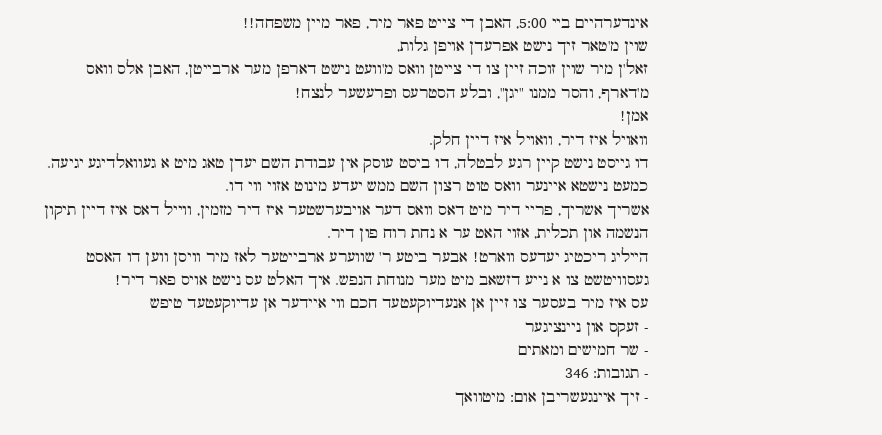אינדערהיים ביי 5:00, האבן די צייט פאר מיר, פאר מיין משפחה!!
שוין מ'טאר זיך נישט אפרעדן אויפן גלות,
זאל'ן מיר שוין זוכה זיין צו די צייטן וואס מ'וועט נישט דארפן מער ארבייטן, האבן אלס וואס מ'דארף, והסר ממנו "יגן", ובלע הסטרעס ופרעשער לנצח!
אמן!
וואויל איז דיר, וואויל איז דיין חלק.
דו גייסט נישט קיין רגע לבטלה, דו ביסט עוסק אין עבודת השם יעדן טאג מיט א געוואלדיגע יגיעה.
כמעט נישטא איינער וואס טוט רצון השם ממש יעדע מינוט אזוי ווי דו.
אשריך אשריך, פריי דיר מיט דאס וואס דער אויבערשטער איז דיר מזמין, ווייל דאס איז דיין תיקון הנשמה און תכלית, אזוי האט ער א נחת רוח פון דיר.
הייליג ריכטיג יעדעס ווארט! אבער ביטע ר' שווערע ארבייטער לאז מיר וויסן ווען דו האסט געסוויטשט צו א נייע דזשאב מיט מער מנוחת הנפש. איך האלט עס נישט אויס פאר דיר!
עס איז מיר בעסער צו זיין אן אנעדיוקעטעד חכם ווי איידער אן עדיוקעטעד טיפש
- זעקס און ניינציגער
- שר חמישים ומאתים
- תגובות: 346
- זיך איינגעשריבן אום: מיטוואך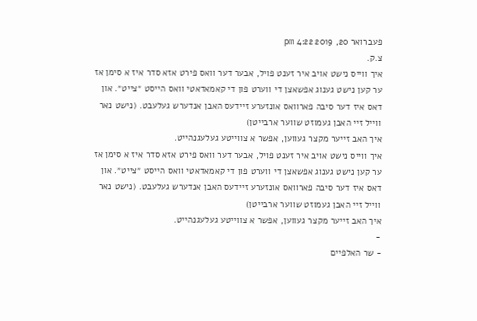פעברואר 20, 2019 4:22 pm
צ.ק.
איך ווייס נישט אויב איר זענט פויל, אבער דער וואס פירט אזא סדר איז א סימן אז ער קען נישט גענוג אפשאצן די ווערט פון די קאמאדאטי וואס הייסט ״צייט״. און דאס איז דער סיבה פארוואס אונזערע זיידעס האבן אנדערש געלעבט. (נישט נאר ווייל זיי האבן געמוזט שווער ארבייטן)
איך האב זייער מקצר געווען, אפשר א צווייטע געלעגנהייט.
איך ווייס נישט אויב איר זענט פויל, אבער דער וואס פירט אזא סדר איז א סימן אז ער קען נישט גענוג אפשאצן די ווערט פון די קאמאדאטי וואס הייסט ״צייט״. און דאס איז דער סיבה פארוואס אונזערע זיידעס האבן אנדערש געלעבט. (נישט נאר ווייל זיי האבן געמוזט שווער ארבייטן)
איך האב זייער מקצר געווען, אפשר א צווייטע געלעגנהייט.
-
- שר האלפיים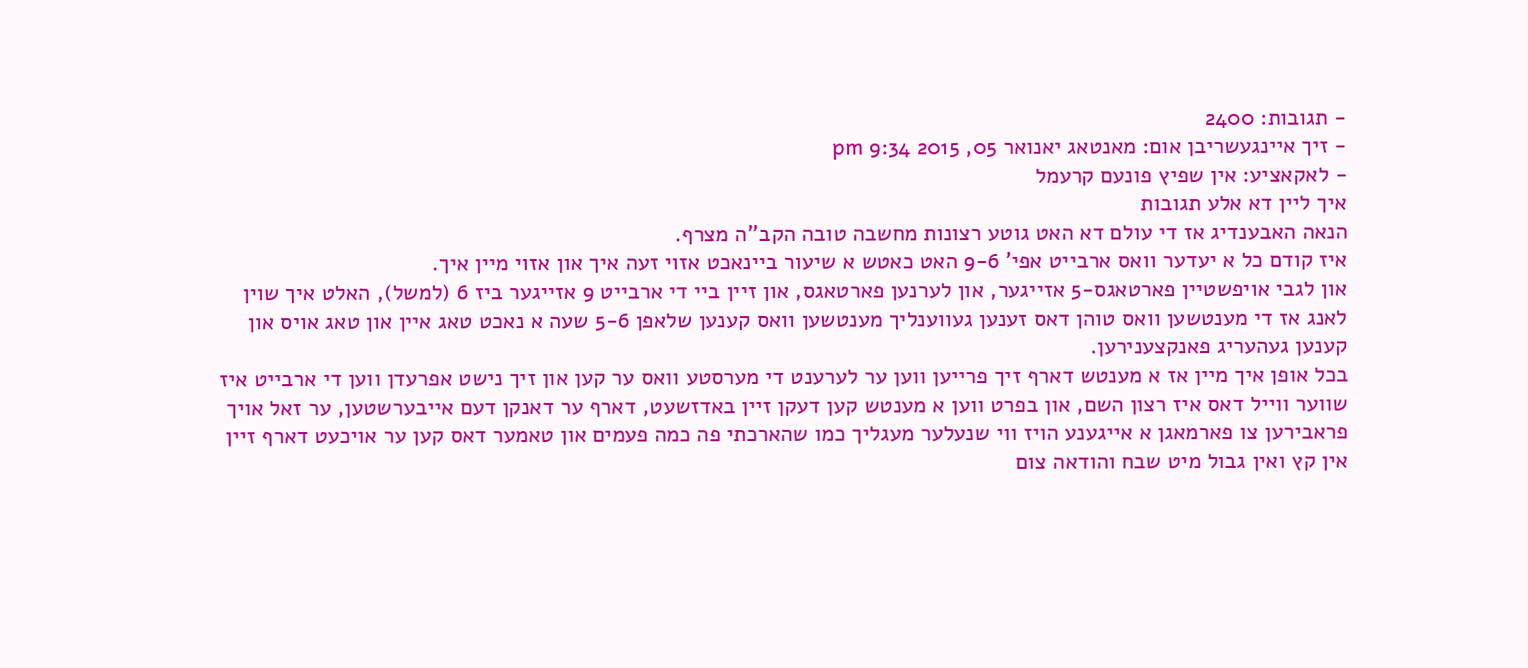- תגובות: 2400
- זיך איינגעשריבן אום: מאנטאג יאנואר 05, 2015 9:34 pm
- לאקאציע: אין שפיץ פונעם קרעמל
איך ליין דא אלע תגובות
הנאה האבענדיג אז די עולם דא האט גוטע רצונות מחשבה טובה הקב''ה מצרף.
איז קודם כל א יעדער וואס ארבייט אפי' 9-6 האט כאטש א שיעור ביינאכט אזוי זעה איך און אזוי מיין איך.
און לגבי אויפשטיין פארטאגס-5 אזייגער, און לערנען פארטאגס, און זיין ביי די ארבייט 9 אזייגער ביז 6 (למשל), האלט איך שוין לאנג אז די מענטשען וואס טוהן דאס זענען געווענליך מענטשען וואס קענען שלאפן 5-6 שעה א נאכט טאג איין און טאג אויס און קענען געהעריג פאנקצענירען.
בכל אופן איך מיין אז א מענטש דארף זיך פרייען ווען ער לערענט די מערסטע וואס ער קען און זיך נישט אפרעדן ווען די ארבייט איז שווער ווייל דאס איז רצון השם, און בפרט ווען א מענטש קען דעקן זיין באדזשעט, דארף ער דאנקן דעם אייבערשטען, ער זאל אויך פראבירען צו פארמאגן א אייגענע הויז ווי שנעלער מעגליך כמו שהארכתי פה כמה פעמים און טאמער דאס קען ער אויכעט דארף זיין אין קץ ואין גבול מיט שבח והודאה צום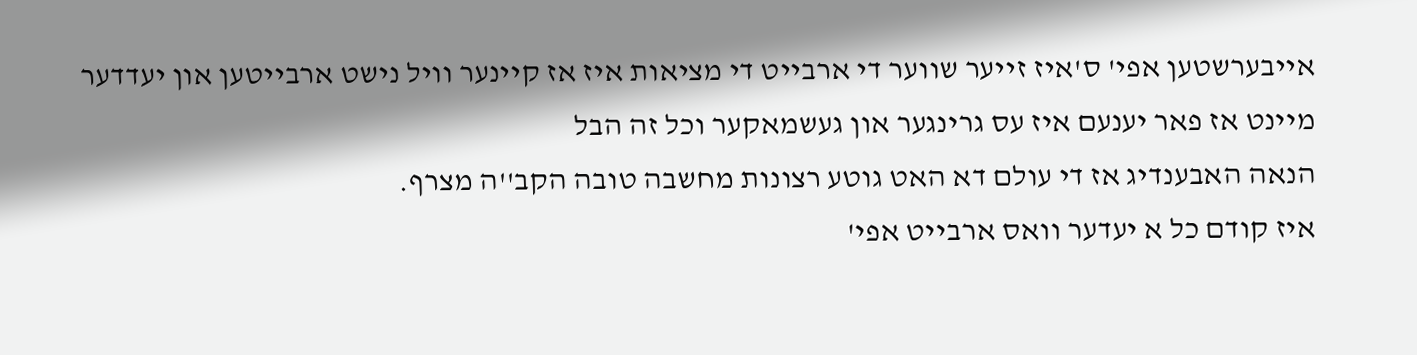אייבערשטען אפי' ס'איז זייער שווער די ארבייט די מציאות איז אז קיינער וויל נישט ארבייטען און יעדדער מיינט אז פאר יענעם איז עס גרינגער און געשמאקער וכל זה הבל
הנאה האבענדיג אז די עולם דא האט גוטע רצונות מחשבה טובה הקב''ה מצרף.
איז קודם כל א יעדער וואס ארבייט אפי'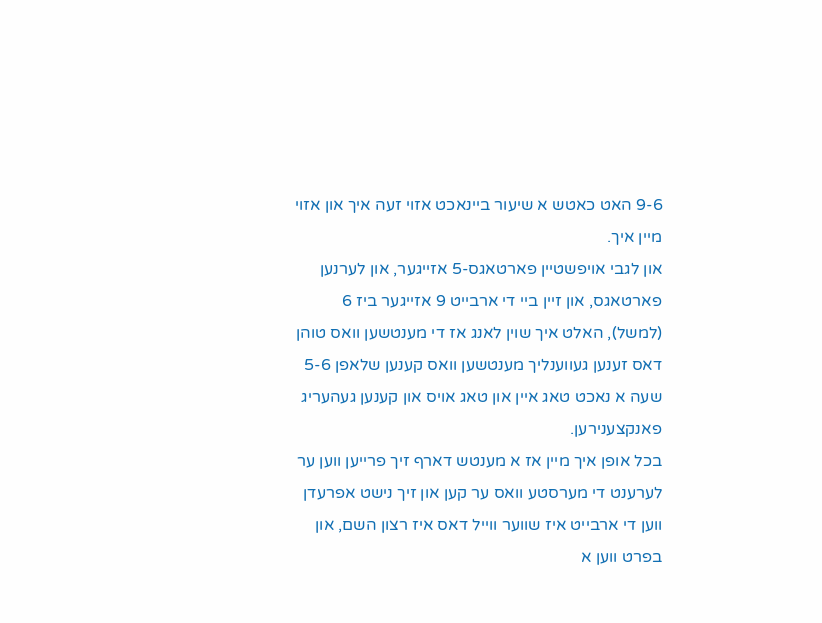9-6 האט כאטש א שיעור ביינאכט אזוי זעה איך און אזוי מיין איך.
און לגבי אויפשטיין פארטאגס-5 אזייגער, און לערנען פארטאגס, און זיין ביי די ארבייט 9 אזייגער ביז 6 (למשל), האלט איך שוין לאנג אז די מענטשען וואס טוהן דאס זענען געווענליך מענטשען וואס קענען שלאפן 5-6 שעה א נאכט טאג איין און טאג אויס און קענען געהעריג פאנקצענירען.
בכל אופן איך מיין אז א מענטש דארף זיך פרייען ווען ער לערענט די מערסטע וואס ער קען און זיך נישט אפרעדן ווען די ארבייט איז שווער ווייל דאס איז רצון השם, און בפרט ווען א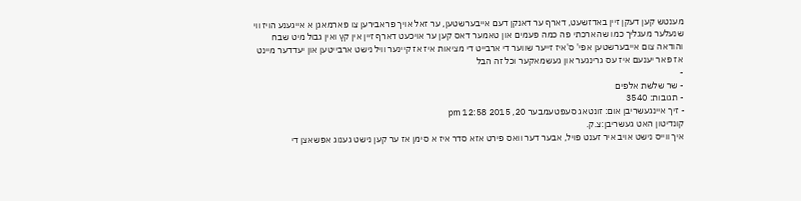מענטש קען דעקן זיין באדזשעט, דארף ער דאנקן דעם אייבערשטען, ער זאל אויך פראבירען צו פארמאגן א אייגענע הויז ווי שנעלער מעגליך כמו שהארכתי פה כמה פעמים און טאמער דאס קען ער אויכעט דארף זיין אין קץ ואין גבול מיט שבח והודאה צום אייבערשטען אפי' ס'איז זייער שווער די ארבייט די מציאות איז אז קיינער וויל נישט ארבייטען און יעדדער מיינט אז פאר יענעם איז עס גרינגער און געשמאקער וכל זה הבל
-
- שר שלשת אלפים
- תגובות: 3540
- זיך איינגעשריבן אום: זונטאג סעפטעמבער 20, 2015 12:58 pm
קונדיטון האט געשריבן:צ.ק.
איך ווייס נישט אויב איר זענט פויל, אבער דער וואס פירט אזא סדר איז א סימן אז ער קען נישט גענוג אפשאצן די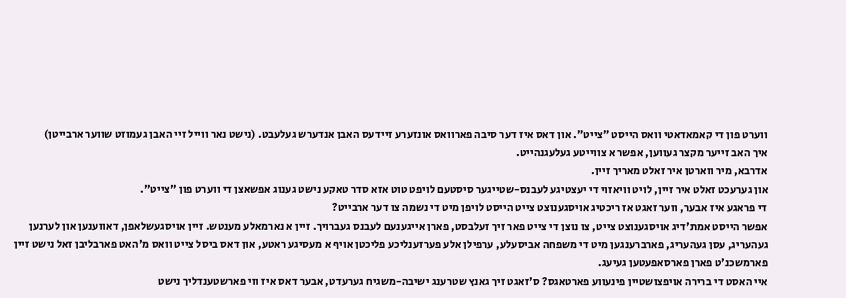ווערט פון די קאמאדאטי וואס הייסט ״צייט״. און דאס איז דער סיבה פארוואס אונזערע זיידעס האבן אנדערש געלעבט. (נישט נאר ווייל זיי האבן געמוזט שווער ארבייטן)
איך האב זייער מקצר געווען, אפשר א צווייטע געלעגנהייט.
אדרבא, מיר ווארטן איר זאלט מאריך זיין.
און גערעכט זאלט איר זיין, לויט וויאזוי די יעצטיגע לעבנס-שטייגער סיסטעם לויפט טוט אזא סדר טאקע נישט גענוג אפשאצן די ווערט פון "צייט".
די פראגע איז אבער, ווער זאגט אז ריכטיג אויסגענוצט צייט הייסט לויפן מיט די נשמה צו דער ארבייט?
אפשר הייסט אמת'דיג אויסגענוצט צייט, צו נוצן די צייט פאר זיך זעלבסט, פארן אייגענעם לעבנס געברויך. זיין א נארמאלע מענטש. זיין אויסגעשלאפן, דאווענען און לערנען געהעריג, עסן געהעריג, פארברענגען מיט די משפחה אביסעלע, ערפילן אלע פערזענליכע פליכטן אויף א מעסיגע ראטע, און דאס ביסל צייט וואס מ'האט פארבליבן זאל נישט זיין פארמשכנ'ט פארן פארסאפעטען געיעג.
איי האסט די ברירה אויפצושטיין פינעווע פארטאגס? ס'זאגט זיך גאנץ שטרענג ישיבה-משגיח גערעדט, אבער דאס איז ווי פארשטענדליך נישט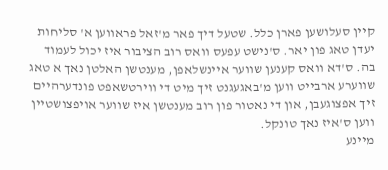קיין סעלושען פארן כלל. שטעל דיך פאר מ'זאל פראווען א' סליחות יעדן טאג פון יאר. ס'נישט עפעס וואס רוב הציבור איז יכול לעמוד בה. ס'דא וואס קענען שווער איינשלאפן, מענטשן האלטן נאך א טאג שווערע ארבייט ווען מ'באגעגנט זיך מיט די ווירטשאפט פונדערהיים זיך אפצוגעבן, און די נאטור פון רוב מענטשן איז שווער אויפצושטיין ווען ס'איז נאך טונקל.
מיינע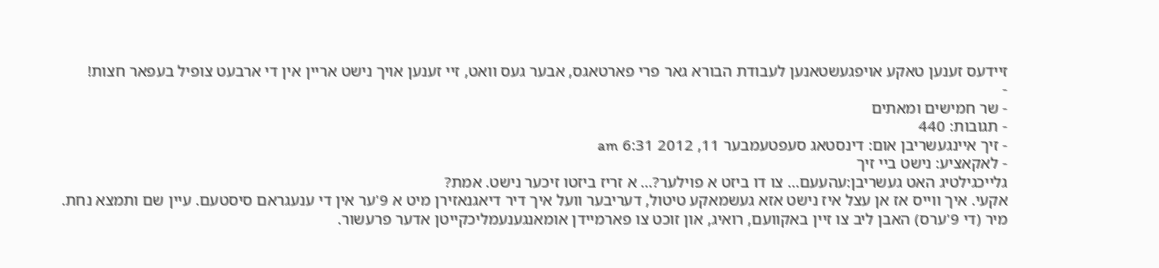זיידעס זענען טאקע אויפגעשטאנען לעבודת הבורא גאר פרי פארטאגס, אבער געס וואט, זיי זענען אויך נישט אריין אין די ארבעט צופיל בעפאר חצות!
-
- שר חמישים ומאתים
- תגובות: 440
- זיך איינגעשריבן אום: דינסטאג סעפטעמבער 11, 2012 6:31 am
- לאקאציע: נישט ביי זיך
גלייכגילטיג האט געשריבן:עהעעם... צו דו ביזט א פוילער?... א זריז ביזטו זיכער נישט. אמת?
אקעי. איך ווייס אז אן עצל איז נישט אזא געשמאקע טיטול, דעריבער וועל איך דיר דיאגנאזירן מיט א 9'ער אין די ענעגראם סיסטעם. עיין שם ותמצא נחת.
מיר (די 9'ערס) האבן ליב צו זיין באקוועם, רואיג, און זוכט צו פארמיידן אומאנגענעמליכקייטן אדער פרעשור.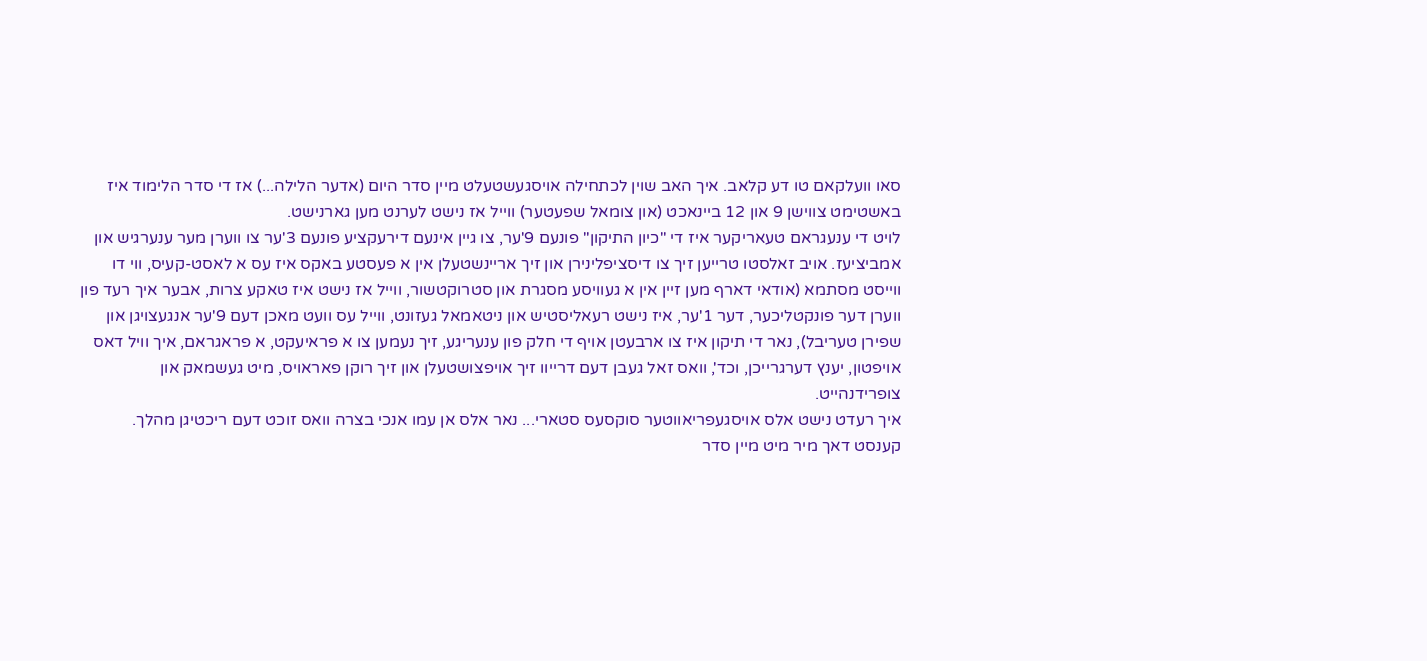סאו וועלקאם טו דע קלאב. איך האב שוין לכתחילה אויסגעשטעלט מיין סדר היום (אדער הלילה...) אז די סדר הלימוד איז באשטימט צווישן 9 און 12 ביינאכט (און צומאל שפעטער) ווייל אז נישט לערנט מען גארנישט.
לויט די ענעגראם טעאריקער איז די "כיון התיקון" פונעם 9'ער, צו גיין אינעם דירעקציע פונעם 3'ער צו ווערן מער ענערגיש און אמביציעז. אויב זאלסטו טרייען זיך צו דיסציפלינירן און זיך אריינשטעלן אין א פעסטע באקס איז עס א לאסט-קעיס, ווי דו ווייסט מסתמא (אודאי דארף מען זיין אין א געוויסע מסגרת און סטרוקטשור, ווייל אז נישט איז טאקע צרות, אבער איך רעד פון ווערן דער פונקטליכער, דער 1'ער, איז נישט רעאליסטיש און ניטאמאל געזונט, ווייל עס וועט מאכן דעם 9'ער אנגעצויגן און שפירן טעריבל), נאר די תיקון איז צו ארבעטן אויף די חלק פון ענעריגע, זיך נעמען צו א פראיעקט, א פראגראם, איך וויל דאס אויפטון, יענץ דערגרייכן, וכד', וואס זאל געבן דעם דרייוו זיך אויפצושטעלן און זיך רוקן פאראויס, מיט געשמאק און צופרידנהייט.
איך רעדט נישט אלס אויסגעפריאווטער סוקסעס סטארי... נאר אלס אן עמו אנכי בצרה וואס זוכט דעם ריכטיגן מהלך.
קענסט דאך מיר מיט מיין סדר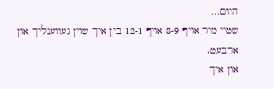היום…
שטיי מיר אויף 8-9 אויף 12-1 בין איך שוין געווענליך און ארבעט.
און איך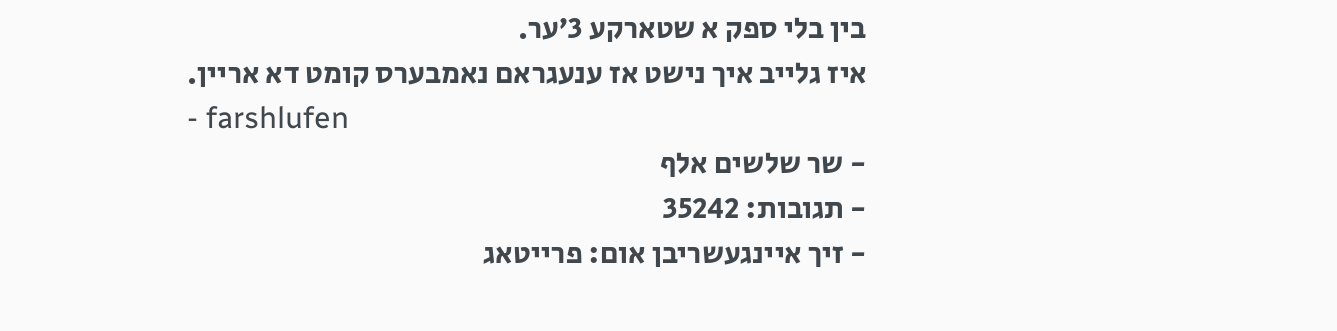בין בלי ספק א שטארקע 3’ער.
איז גלייב איך נישט אז ענעגראם נאמבערס קומט דא אריין.
- farshlufen
- שר שלשים אלף
- תגובות: 35242
- זיך איינגעשריבן אום: פרייטאג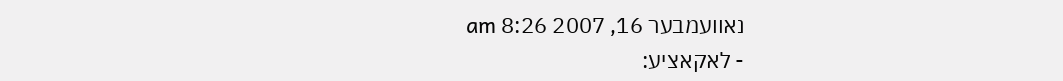נאוועמבער 16, 2007 8:26 am
- לאקאציע: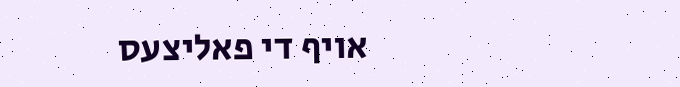אויף די פאליצעס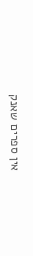אין ספרים שאנק